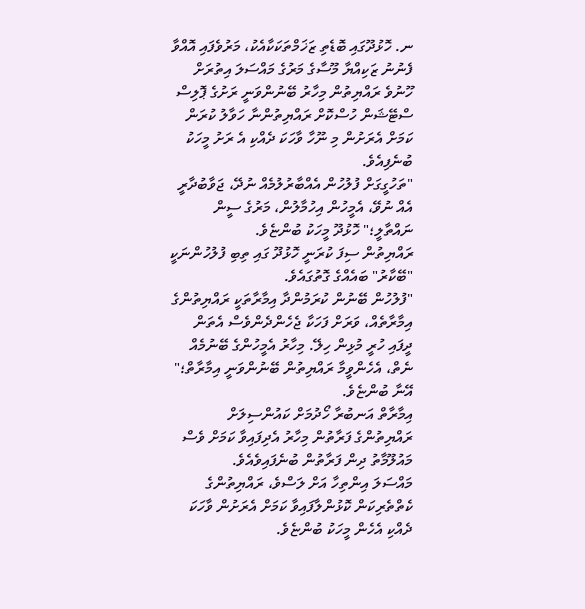ނ. ހޮޅުދޫގައި ބޮޑެތި ޒަޚަމްތަކަކާއެކު، މަރުވެފައި އޮއްވާ ފެނުނު ޒަކިއްޔާ މޫސާގެ މަރުގެ މައްސަލަ އިތުރަށް ހޫނުވެ ރައްޔިތުން މިހާރު ބޭނުންވަނީ ރަށުގެ ޕޮލިސް ސްޓޭޝަން ހުސްކޮށް ރައްޔިތުންނާ ހަވާލު ކުރަން ކަމަށް އެރަށުން މި ނޫހާ ވާހަކަ ދެއްކި އެ ރަށު މީހަކު ބުނެފިއެވެ.
"ތަހުގީގަށް ފުލުހުން އެއްބާރުލުމެއް ނުދޭ، ޖަވާބުދާރީ އެއް ނުވޭ، އެމީހުން އިހުމާލުން، މަރުގެ ސީން ނައްތާލީ؛" ހޮޅުދޫ މީހަކު ބުންޏެވެ.
ރައްޔިތުން ސިފަ ކުރަނީ ހޮޅުދޫ ގައި ތިބި ފުލުހުންނަކީ "ބޭކާރު" ބައެއްގެ ގޮތުގައެވެ.
"ފުލުހުން ބޭނުން ކުރަމުންދާ އިމާރާތަކީ ރައްޔިތުންގެ އިމާރާތެއް، ވަރަށް ފަހަކާ ޖެހެންދެންވެސް އެތަން ދީފައި ހުރީ މުޅިން ހިލޭ. މިހާރު އެމީހުންގެ ބޭނުމެއް ނެތް، އެހެންވީމާ ރައްޔިތުން ބޭނުންވަނީ އިމާރާތް؛" އޭނާ ބުންޏެވެ.
އިމާރާތް އަނބުރާ ހޯދުމަށް ކައުންސިލަށް ރައްޔިތުންގެ ފަރާތުން މިހާރު އެދިފައިވާ ކަމަށް ވެސް މައުލޫމާތު ދިން ފަރާތުން ބުނެފައިވެއެވެ.
މައްސަލަ އިންތިހާ އަށް ލަސްވެ، ރައްޔިތުންގެ ކެތްތެރިކަން ކޮޅުންލާފައިވާ ކަމަށް އެރަށުން ވާހަކަ ދެއްކި އެހެން މީހަކު ބުންޏެވެ.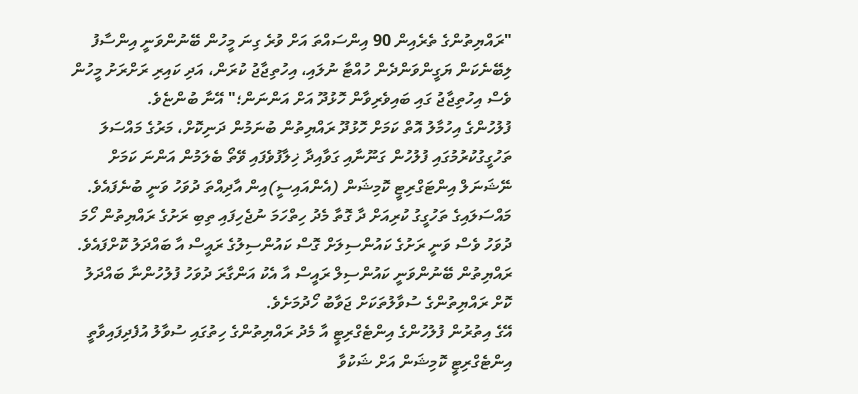"ރައްޔިތުންގެ ތެރެއިން 90 އިންސައްތަ އަށް ވުރެ ގިނަ މީހުން ބޭނުންވަނީ އިންސާފު ލިބޭނެކަން ޔަގީންވަންދެން ހުއްޓާ ނުލައި، އިހުތިޖާޖު ކުރަން، އަދި ކައިރި ރަށްރަށު މީހުން ވެސް އިހުތިޖާޖު ގައި ބައިވެރިވާން ހޮޅުދޫ އަށް އަންނަން؛" އޭނާ ބުންޏެވެ.
ފުލުހުންގެ އިހުމާލު އޮތް ކަމަށް ހޮޅުދޫ ރައްޔިތުން ބުނަމުން ދަނިކޮށް، މަރުގެ މައްސަލަ ތަހުގީގުކުރުމުގައި ފުލުހުން ގަނޫނާއި ގަވާއިދާ ޚިލާފުވެފައި ވޭތޯ ބެލަމުން އަންނަ ކަމަށް ނޭޝަނަލް އިންޓަގްރިޓީ ކޮމިޝަން (އެންއައިސީ)އިން އާދިއްތަ ދުވަހު ވަނީ ބުނެފައެވެ.
މައްސަލައިގެ ތަހުގީގު ކުރިއަށް ދާ ގޮތާ މެދު ހިތްހަމަ ނުޖެހިފައި ތިބި ރަށުގެ ރައްޔިތުން ހޯމަ ދުވަހު ވެސް ވަނީ ރަށުގެ ކައުންސިލަށް ގޮސް ކައުންސިލުގެ ރައީސް އާ ބައްދަލު ކޮށްފައެވެ.
ރައްޔިތުން ބޭނުންވަނީ ކައުންސިލް ރައީސް އާ އެކު އަންގާރަ ދުވަހު ފުލުހުންނާ ބައްދަލު ކޮށް ރައްޔިތުންގެ ސުވާލުތަކަށް ޖަވާބު ހޯދުމަށެވެ.
އޭގެ އިތުރުން ފުލުހުންގެ އިންޓެގްރިޓީ އާ މެދު ރައްޔިތުންގެ ހިތުގައި ސުވާލު އުފެދިފައިވާތީ އިންޓެގްރިޓީ ކޮމިޝަން އަށް ޝަކުވާ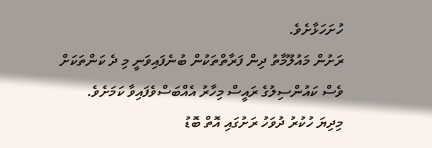ހުށަހަޅާށެވެ.
ރަށުން މައުލޫމާތު ދިން ފަރާތްތަކުން ބުނެފައިވަނީ މި ދެ ކަންތަކަށް ވެސް ކައުންސިލުގެ ރައީސް މިހާރު އެއްބަސްވެފައިވާ ކަމަށެވެ.
މިދިޔަ ހުކުރު ދުވަހު ރަށުގައި އޮތް ބޮޑު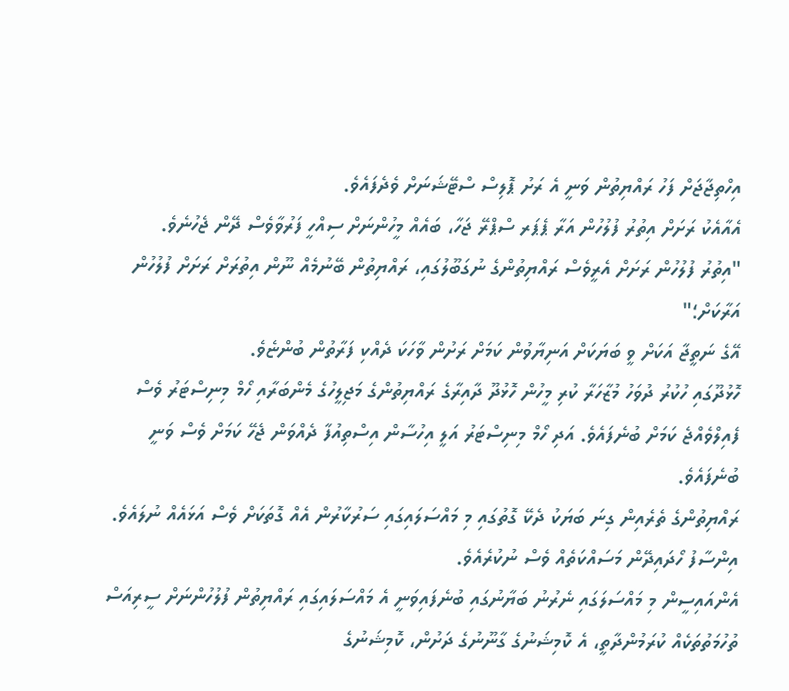އިހްތިޖާޖަށް ފަހު ރައްޔިތުން ވަނީ އެ ރަށު ޕޮލިސް ސްޓޭޝަނަށް ވެދެފައެވެ.
އެއާއެކު ރަށަށް އިތުރު ފުލުހުން އަރާ ޕެޕަރ ސްޕްރޭ ޖަހާ، ބައެއް މީހުންނަށް ސިއްހީ ފަރުވާވެސް ދޭން ޖެހުނެވެ.
"އިތުރު ފުލުހުން ރަށަށް އެރީވެސް ރައްޔިތުންގެ ނުގަބޫލުގައި، ރައްޔިތުން ބޭނުމެއް ނޫން އިތުރަށް ރަށަށް ފުލުހުން އަރާކަށް؛"
އޭގެ ނަތީޖާ އަކަށް ވީ ބަޔަކަށް އަނިޔާވުން ކަމަށް ރަށުން ވާހަކަ ދެއްކި ފަރާތުން ބުންޏެވެ.
ހޮޅުދޫގައި ހުކުރު ދުވަހު މުޒާހަރާ ކުރި މީހުން ހޮޅުދޫ ދާއިރާގެ ރައްޔިތުންގެ މަޖިލީހުގެ މެންބަރާއި ހޯމް މިނިސްޓަރު ވެސް ފެއިލްވެއްޖެ ކަމަށް ބުނެފައެވެ. އަދި ހޯމް މިނިސްޓަރު އަލީ އިހުސާން އިސްތިއުފާ ދެއްވަން ޖެހޭ ކަމަށް ވެސް ވަނީ ބުނެފައެވެ.
ރައްޔިތުންގެ ތެރެއިން ގިނަ ބަޔަކު ދެކޭ ގޮތުގައި މި މައްސަލައިގައި ސަރުކާރުން އެއް ގޮތަކަށް ވެސް އަޅައެއް ނުލައެވެ. އިންސާފު ހޯދައިދޭން މަސައްކަތެއް ވެސް ނުކުރެއެވެ.
އެންއައިސީން މި މައްސަލަގައި ނެރުނު ބަޔާނުގައި ބުނެފައިވަނީ އެ މައްސަލައިގައި ރައްޔިތުން ފުލުހުންނަށް ސީރިއަސް ތުހުމަތުތަކެއް ކުރަމުންދާތީ، އެ ކޮމިޝަނުގެ ގާނޫނުގެ ދަށުން، ކޮމިޝަނުގެ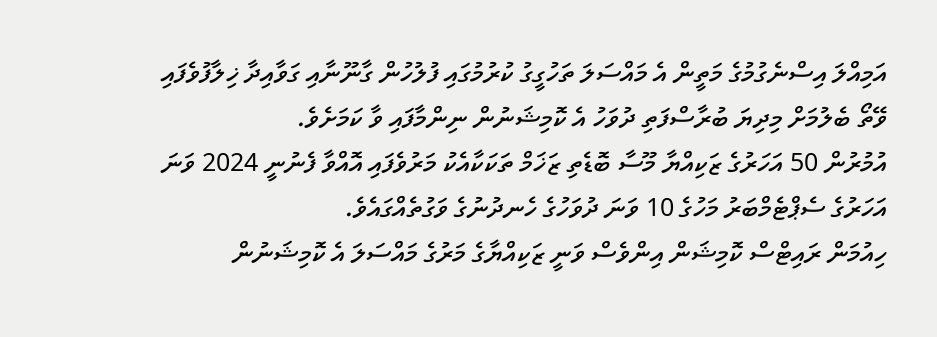އަމިއްލަ އިސްނެގުމުގެ މަތީން އެ މައްސަލަ ތަހުގީގު ކުރުމުގައި ފުލުހުން ގާނޫނާއި ގަވާއިދާ ޚިލާފުވެފައި ވޭތޯ ބެލުމަށް މިދިޔަ ބުރާސްފަތި ދުވަހު އެ ކޮމިޝަނުން ނިންމާފައި ވާ ކަމަށެވެ.
އުމުރުން 50 އަހަރުގެ ޒަކިއްޔާ މޫސާ ބޮޑެތި ޒަޚަމް ތަކަކާއެކު މަރުވެފައި އޮއްވާ ފެނުނީ 2024 ވަނަ އަހަރުގެ ސެޕްޓެމްބަރު މަހުގެ 10 ވަނަ ދުވަހުގެ ހެނދުނުގެ ވަގުތެއްގައެވެ.
ހިއުމަން ރައިޓްސް ކޮމިޝަން އިންވެސް ވަނީ ޒަކިއްޔާގެ މަރުގެ މައްސަލަ އެ ކޮމިޝަނުން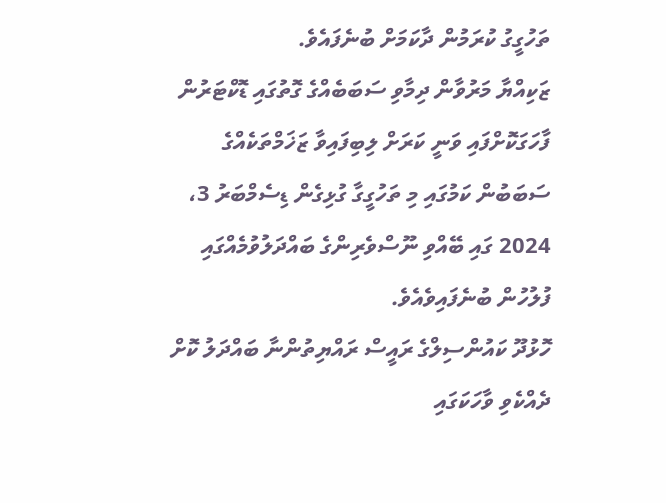ތަހުގީގު ކުރަމުން ދާކަމަށް ބުނެފައެވެ.
ޒަކިއްޔާ މަރުވާން ދިމާވި ސަބަބެއްގެ ގޮތުގައި ޑޮކްޓަރުން ފާހަގަކޮށްފައި ވަނީ ކަރަށް ލިބިފައިވާ ޒަޚަމްތަކެއްގެ ސަބަބުން ކަމުގައި މި ތަހުގީގާ ގުޅިގެން ޑިސެމްބަރު 3، 2024 ގައި ބޭއްވި ނޫސްވެރިންގެ ބައްދަލުވުމެއްގައި ފުލުހުން ބުނެފައިވެއެވެ.
ހޮޅުދޫ ކައުންސިލްގެ ރައީސް ރައްޔިތުންނާ ބައްދަލު ކޮށް ދެއްކެވި ވާހަކަގައި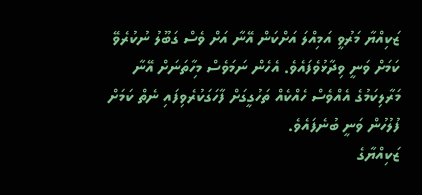ޒަކިއްޔާ މަރުވީ އަމިއްލަ އަށްކަން އޭނާ އަށް ވެސް ގަބޫލު ނުކުރެވޭ ކަމަށް ވަނީ ވިދާޅުވެފައެވެ. އެހެން ނަމަވެސް މިހާތަނަށް އޭނާ މަރާލިކަމުގެ އެއްވެސް ހެއްކެއް ތަހުގީގަށް ފާހަގަކުރެވިފައި ނެތް ކަމަށް ފުލުހުން ވަނީ ބުނެފައެވެ.
ޒަކިއްޔާގެ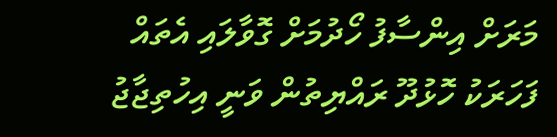މަރަށް އިންސާފު ހޯދުމަށް ގޮވާލައި އެތައް ފަހަރަކު ހޮޅުދޫ ރައްޔިތުން ވަނީ އިހުތިޖާޖު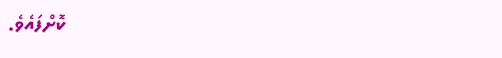ކޮށްފައެވެ.